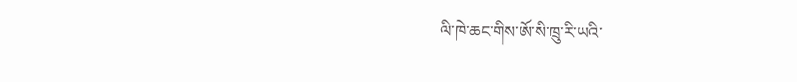ལི་ཁེ་ཆང་གིས་ཨོ་སི་ཁྲུ་རི་ཡའི་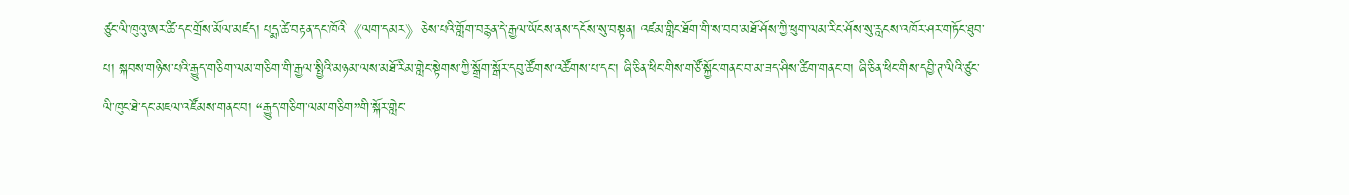ཙུང་ལི་ཁུའུ་ཨར་ཚི་དང་གྲོས་མོལ་མཛད། པདྨ་ཚེ་བརྟན་དང་ཁོའི《ལག་དམར》ཅེས་པའི་གློག་བརྙན་དེ་རྒྱལ་ཡོངས་ནས་དངོས་སུ་བསྟན། འཛམ་གླིང་ཐོག་གི་ས་བབ་མཐོ་ཤོས་ཀྱི་ཕུག་ལམ་རིང་ཤོས་སུ་རླངས་འཁོར་ཤར་གཏོང་ཐུབ་པ། སྐབས་གཉིས་པའི་རྒྱུད་གཅིག་ལམ་གཅིག་གི་རྒྱལ་སྤྱིའི་མཉམ་ལས་མཐོ་རིམ་གླེང་སྟེགས་ཀྱི་སྒྲོག་སྒོར་དབུ་ཚོགས་འཚོགས་པ་དང་། ཞི་ཅིན་ཕིང་གིས་གཙོ་སྐྱོང་གནང་བ་མ་ཟད་ཤིས་ཚིག་གནང་བ། ཞི་ཅིན་ཕིང་གིས་དབྱི་ཊ་ལིའི་ཙུང་ལི་ཁུང་ཐེ་དང་མཇལ་འཛོམས་གནང་བ། “རྒྱུད་གཅིག་ལམ་གཅིག”གི་སྐོར་གླེང་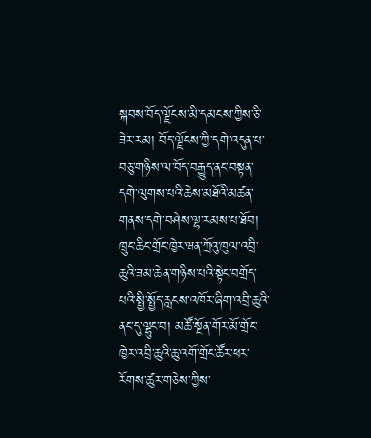སྐབས་བོད་ལྗོངས་མི་དམངས་ཀྱིས་ཅི་ཟེར་རམ། བོད་ལྗོངས་ཀྱི་དགེ་འདུན་པ་བཅུ་གཉིས་ལ་བོད་བརྒྱུད་ནང་བསྟན་དགེ་ལུགས་པའི་ཆེས་མཐོའི་མཚན་གནས་དགེ་བཤེས་ལྷ་རམས་པ་ཐོབ། ཁྲུང་ཆིང་གྲོང་ཁྱེར་ཝན་ཀྲོའུ་ཁུལ་འབྲི་ཆུའི་ཟམ་ཆེན་གཉིས་པའི་སྟེང་བགྲོད་པའི་སྤྱི་སྤྱོད་རླངས་འཁོར་ཞིག་འབྲི་ཆུའི་ནང་དུ་ལྷུང་བ། མཚོ་སྔོན་གོར་མོ་གྲོང་ཁྱེར་འབྲི་ཆུའི་ཆུ་འགོ་གྲོང་ཚོར་ཕར་རོགས་ཚུར་གཅེས་ཀྱིས་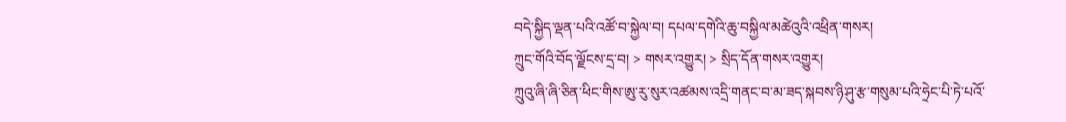བདེ་སྐྱིད་ལྡན་པའི་འཚོ་བ་སྐྱེལ་བ། དཔལ་དགེའི་ཆུ་བསྐྱིལ་མཚེའུའི་འཕྲིན་གསར།
ཀྲུང་གོའི་བོད་ལྗོངས་དྲ་བ། > གསར་འགྱུར། > སྲིད་དོན་གསར་འགྱུར།
ཀྲུའུ་ཞི་ཞི་ཅིན་ཕིང་གིས་ཨུ་རུ་སུར་འཚམས་འདྲི་གནང་བ་མ་ཟད་སྐབས་ཉི་ཤུ་རྩ་གསུམ་པའི་ཧྲེང་པི་ཏེ་པའོ་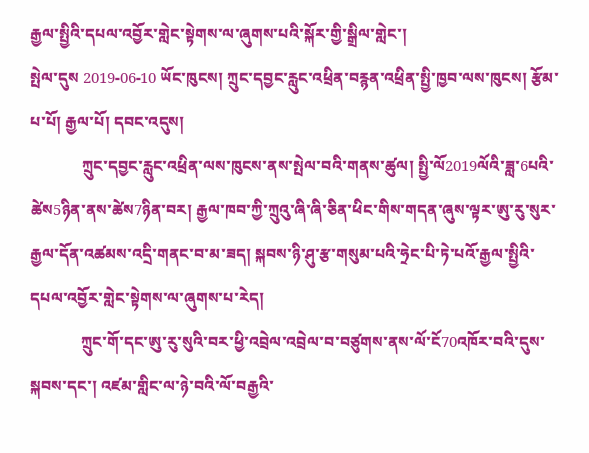རྒྱལ་སྤྱིའི་དཔལ་འབྱོར་གླེང་སྟེགས་ལ་ཞུགས་པའི་སྐོར་གྱི་སྒྲིལ་གླེང་།
སྤེལ་དུས 2019-06-10 ཡོང་ཁུངས། ཀྲུང་དབྱང་རླུང་འཕྲིན་བརྙན་འཕྲིན་སྤྱི་ཁྱབ་ལས་ཁུངས། རྩོམ་པ་པོ། རྒྱལ་པོ། དབང་འདུས།
             ཀྲུང་དབྱང་རླུང་འཕྲིན་ལས་ཁུངས་ནས་སྤེལ་བའི་གནས་ཚུལ། སྤྱི་ལོ2019ལོའི་ཟླ་6པའི་ཚེས5ཉིན་ནས་ཚེས7ཉིན་བར། རྒྱལ་ཁབ་ཀྱི་ཀྲུའུ་ཞི་ཞི་ཅིན་ཕིང་གིས་གདན་ཞུས་ལྟར་ཨུ་རུ་སུར་རྒྱལ་དོན་འཚམས་འདྲི་གནང་བ་མ་ཟད། སྐབས་ཉི་ཤུ་རྩ་གསུམ་པའི་ཧྲེང་པི་ཏེ་པའོ་རྒྱལ་སྤྱིའི་དཔལ་འབྱོར་གླེང་སྟེགས་ལ་ཞུགས་པ་རེད།
             ཀྲུང་གོ་དང་ཨུ་རུ་སུའི་བར་ཕྱི་འབྲེལ་འབྲེལ་བ་བཙུགས་ནས་ལོ་ངོ70འཁོར་བའི་དུས་སྐབས་དང་། འཛམ་གླིང་ལ་ཉེ་བའི་ལོ་བརྒྱའི་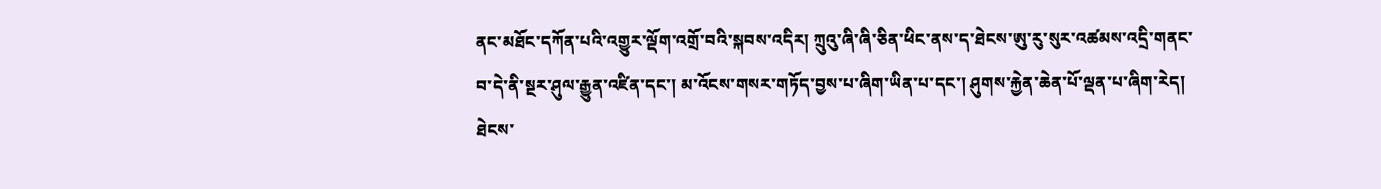ནང་མཐོང་དཀོན་པའི་འགྱུར་ལྡོག་འགྲོ་བའི་སྐབས་འདིར། ཀྲུའུ་ཞི་ཞི་ཅིན་ཕིང་ནས་ད་ཐེངས་ཨུ་རུ་སུར་འཚམས་འདྲི་གནང་བ་དེ་ནི་སྔར་ཤུལ་རྒྱུན་འཛིན་དང་། མ་འོངས་གསར་གཏོད་བྱས་པ་ཞིག་ཡིན་པ་དང་། ཤུགས་རྐྱེན་ཆེན་པོ་ལྡན་པ་ཞིག་རེད། ཐེངས་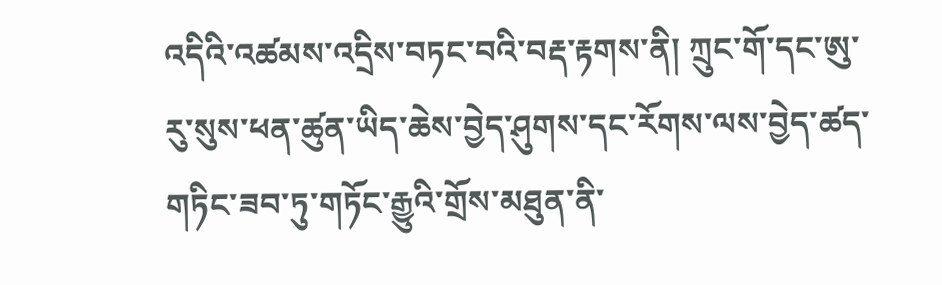འདིའི་འཚམས་འདྲིས་བཏང་བའི་བརྡ་རྟགས་ནི། ཀྲུང་གོ་དང་ཨུ་རུ་སུས་ཕན་ཚུན་ཡིད་ཆེས་བྱེད་ཤུགས་དང་རོགས་ལས་བྱེད་ཚད་གཏིང་ཟབ་ཏུ་གཏོང་རྒྱུའི་གྲོས་མཐུན་ནི་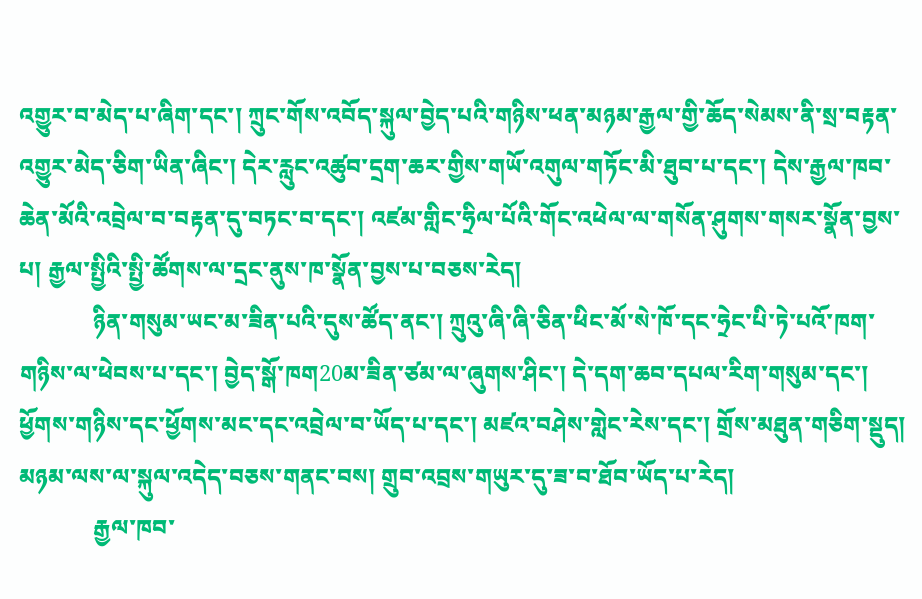འགྱུར་བ་མེད་པ་ཞིག་དང་། ཀྲུང་གོས་འབོད་སྐུལ་བྱེད་པའི་གཉིས་ཕན་མཉམ་རྒྱལ་གྱི་ཆོད་སེམས་ནི་སྲ་བརྟན་འགྱུར་མེད་ཅིག་ཡིན་ཞིང་། དེར་རླུང་འཚུབ་དྲག་ཆར་གྱིས་གཡོ་འགུལ་གཏོང་མི་ཐུབ་པ་དང་། དེས་རྒྱལ་ཁབ་ཆེན་མོའི་འབྲེལ་བ་བརྟན་དུ་བཏང་བ་དང་། འཛམ་གླིང་ཧྲིལ་པོའི་གོང་འཕེལ་ལ་གསོན་ཤུགས་གསར་སྣོན་བྱས་པ། རྒྱལ་སྤྱིའི་སྤྱི་ཚོགས་ལ་དྲང་ནུས་ཁ་སྣོན་བྱས་པ་བཅས་རེད།
             ཉིན་གསུམ་ཡང་མ་ཟིན་པའི་དུས་ཚོད་ནང་། ཀྲུའུ་ཞི་ཞི་ཅིན་ཕིང་མོ་སེ་ཁོ་དང་ཧྲེང་པི་ཏེ་པའོ་ཁག་གཉིས་ལ་ཕེབས་པ་དང་། བྱེད་སྒོ་ཁག20མ་ཟིན་ཙམ་ལ་ཞུགས་ཤིང་། དེ་དག་ཆབ་དཔལ་རིག་གསུམ་དང་། ཕྱོགས་གཉིས་དང་ཕྱོགས་མང་དང་འབྲེལ་བ་ཡོད་པ་དང་། མཛའ་བཤེས་གླེང་རེས་དང་། གྲོས་མཐུན་གཅིག་སྡུད། མཉམ་ལས་ལ་སྐུལ་འདེད་བཅས་གནང་བས། གྲུབ་འབྲས་གཡུར་དུ་ཟ་བ་ཐོབ་ཡོད་པ་རེད།
             རྒྱལ་ཁབ་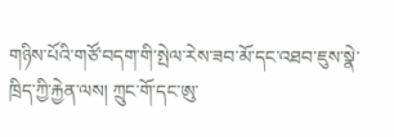གཉིས་པོའི་གཙོ་བདག་གི་སྤེལ་རེས་ཟབ་མོ་དང་འཐབ་ཇུས་སྣེ་ཁྲིད་ཀྱི་རྐྱེན་ལས། ཀྲུང་གོ་དང་ཨུ་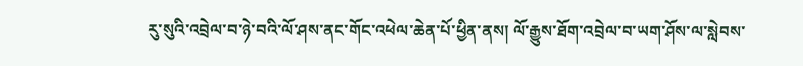རུ་སུའི་འབྲེལ་བ་ཉེ་བའི་ལོ་ཤས་ནང་གོང་འཕེལ་ཆེན་པོ་ཕྱིན་ནས། ལོ་རྒྱུས་ཐོག་འབྲེལ་བ་ཡག་ཤོས་ལ་སླེབས་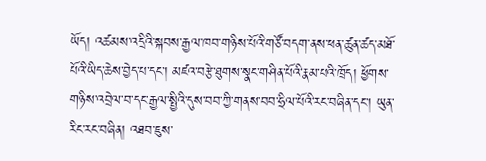ཡོད། འཚམས་འདྲིའི་སྐབས་རྒྱལ་ཁབ་གཉིས་པོའི་གཙོ་བདག་ནས་ཕན་ཚུན་ཚད་མཐོ་པོའི་ཡིད་ཆེས་བྱེད་པ་དང་། མཛའ་བརྩེ་ཐུགས་སྣང་གཤིན་པོའི་རྣམ་པའི་ཁྲོད། ཕྱོགས་གཉིས་འབྲེལ་བ་དང་རྒྱལ་སྤྱིའི་དུས་བབ་ཀྱི་གནས་བབ་ཧྲིལ་པོའི་རང་བཞིན་དང་། ཡུན་རིང་རང་བཞིན། འཐབ་ཇུས་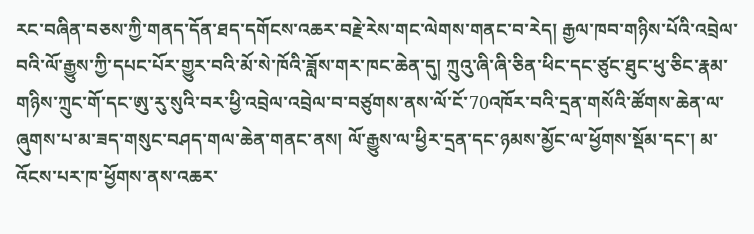རང་བཞིན་བཅས་ཀྱི་གནད་དོན་ཐད་དགོངས་འཆར་བརྗེ་རེས་གང་ལེགས་གནང་བ་རེད། རྒྱལ་ཁབ་གཉིས་པོའི་འབྲེལ་བའི་ལོ་རྒྱུས་ཀྱི་དཔང་པོར་གྱུར་བའི་མོ་སེ་ཁོའི་ཟློས་གར་ཁང་ཆེན་དུ། ཀྲུའུ་ཞི་ཞི་ཅིན་ཕིང་དང་ཙུང་ཐུང་ཕུ་ཅིང་རྣམ་གཉིས་ཀྲུང་གོ་དང་ཨུ་རུ་སུའི་བར་ཕྱི་འབྲེལ་འབྲེལ་བ་བཙུགས་ནས་ལོ་ངོ་70འཁོར་བའི་དྲན་གསོའི་ཚོགས་ཆེན་ལ་ཞུགས་པ་མ་ཟད་གསུང་བཤད་གལ་ཆེན་གནང་ནས། ལོ་རྒྱུས་ལ་ཕྱིར་དྲན་དང་ཉམས་མྱོང་ལ་ཕྱོགས་སྡོམ་དང་། མ་འོངས་པར་ཁ་ཕྱོགས་ནས་འཆར་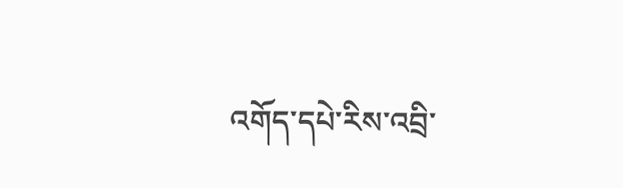འགོད་དཔེ་རིས་འབྲི་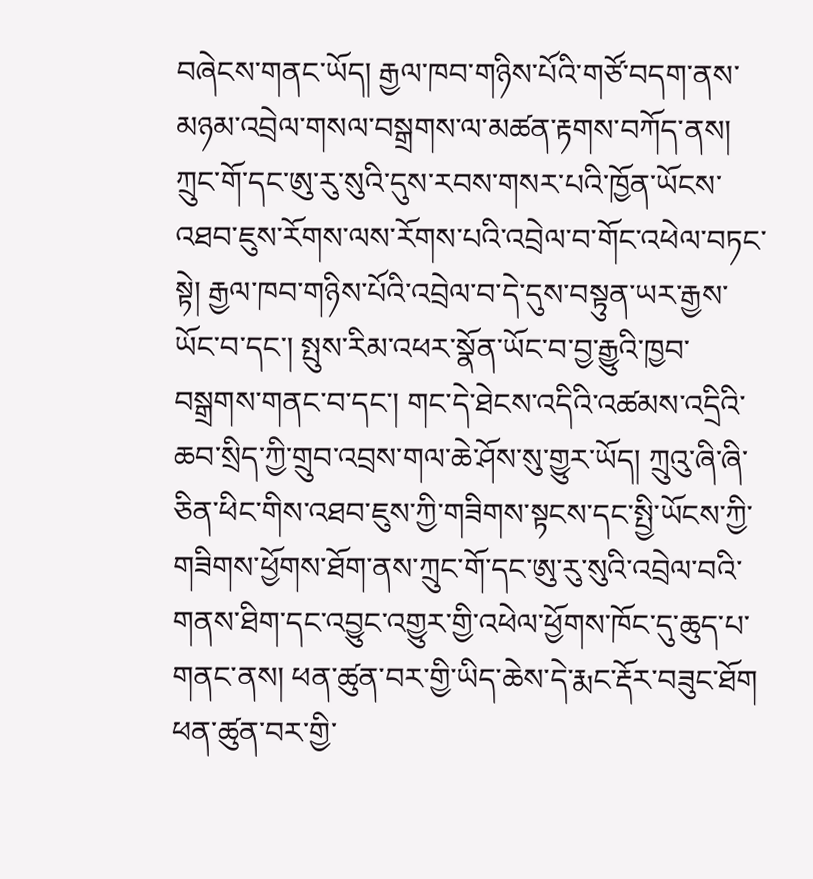བཞེངས་གནང་ཡོད། རྒྱལ་ཁབ་གཉིས་པོའི་གཙོ་བདག་ནས་མཉམ་འབྲེལ་གསལ་བསྒྲགས་ལ་མཚན་རྟགས་བཀོད་ནས། ཀྲུང་གོ་དང་ཨུ་རུ་སུའི་དུས་རབས་གསར་པའི་ཁྱོན་ཡོངས་འཐབ་ཇུས་རོགས་ལས་རོགས་པའི་འབྲེལ་བ་གོང་འཕེལ་བཏང་སྟེ། རྒྱལ་ཁབ་གཉིས་པོའི་འབྲེལ་བ་དེ་དུས་བསྟུན་ཡར་རྒྱས་ཡོང་བ་དང་། སྤུས་རིམ་འཕར་སྣོན་ཡོང་བ་བྱ་རྒྱུའི་ཁྱབ་བསྒྲགས་གནང་བ་དང་། གང་དེ་ཐེངས་འདིའི་འཚམས་འདྲིའི་ཆབ་སྲིད་ཀྱི་གྲུབ་འབྲས་གལ་ཆེ་ཤོས་སུ་གྱུར་ཡོད། ཀྲུའུ་ཞི་ཞི་ཅིན་ཕིང་གིས་འཐབ་ཇུས་ཀྱི་གཟིགས་སྟངས་དང་སྤྱི་ཡོངས་ཀྱི་གཟིགས་ཕྱོགས་ཐོག་ནས་ཀྲུང་གོ་དང་ཨུ་རུ་སུའི་འབྲེལ་བའི་གནས་ཐིག་དང་འབྱུང་འགྱུར་གྱི་འཕེལ་ཕྱོགས་ཁོང་དུ་ཆུད་པ་གནང་ནས། ཕན་ཚུན་བར་གྱི་ཡིད་ཆེས་དེ་རྨང་རྡོར་བཟུང་ཐོག ཕན་ཚུན་བར་གྱི་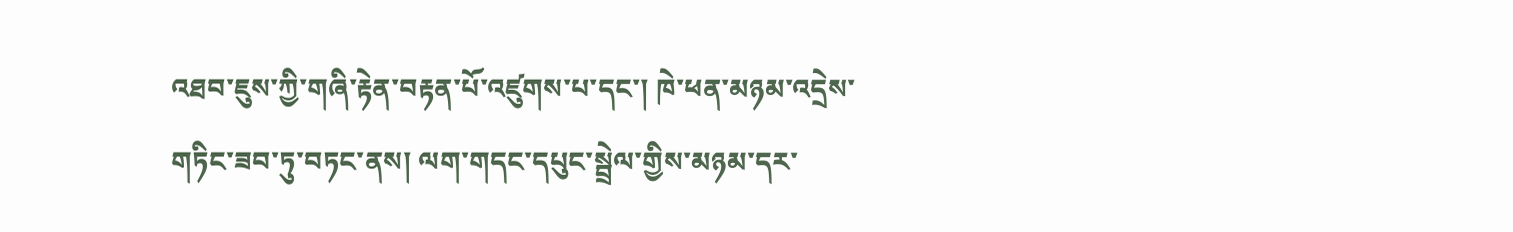འཐབ་ཇུས་ཀྱི་གཞི་རྟེན་བརྟན་པོ་འཛུགས་པ་དང་། ཁེ་ཕན་མཉམ་འདྲེས་གཏིང་ཟབ་ཏུ་བཏང་ནས། ལག་གདང་དཔུང་སྦྲེལ་གྱིས་མཉམ་དར་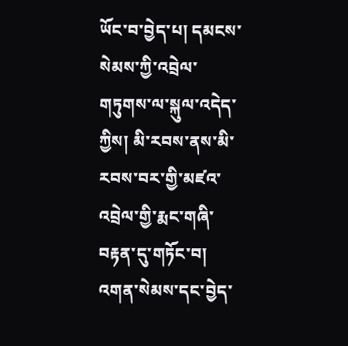ཡོང་བ་བྱེད་པ། དམངས་སེམས་ཀྱི་འབྲེལ་གཏུགས་ལ་སྐུལ་འདེད་ཀྱིས། མི་རབས་ནས་མི་རབས་བར་གྱི་མཛའ་འབྲེལ་གྱི་རྨང་གཞི་བརྟན་དུ་གཏོང་བ། འགན་སེམས་དང་བྱེད་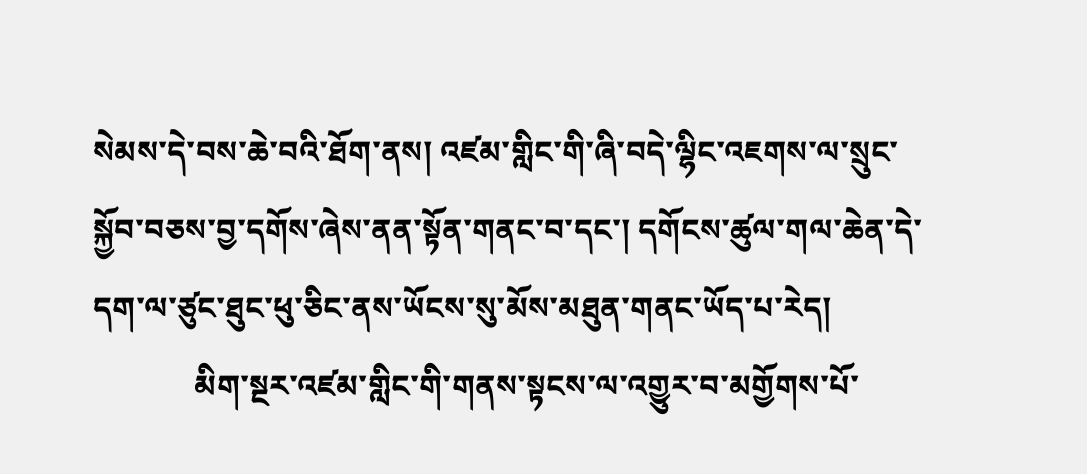སེམས་དེ་བས་ཆེ་བའི་ཐོག་ནས། འཛམ་གླིང་གི་ཞི་བདེ་ལྷིང་འཇགས་ལ་སྲུང་སྐྱོབ་བཅས་བྱ་དགོས་ཞེས་ནན་སྟོན་གནང་བ་དང་། དགོངས་ཚུལ་གལ་ཆེན་དེ་དག་ལ་ཙུང་ཐུང་ཕུ་ཅིང་ནས་ཡོངས་སུ་མོས་མཐུན་གནང་ཡོད་པ་རེད།
             མིག་སྔར་འཛམ་གླིང་གི་གནས་སྟངས་ལ་འགྱུར་བ་མགྱོགས་པོ་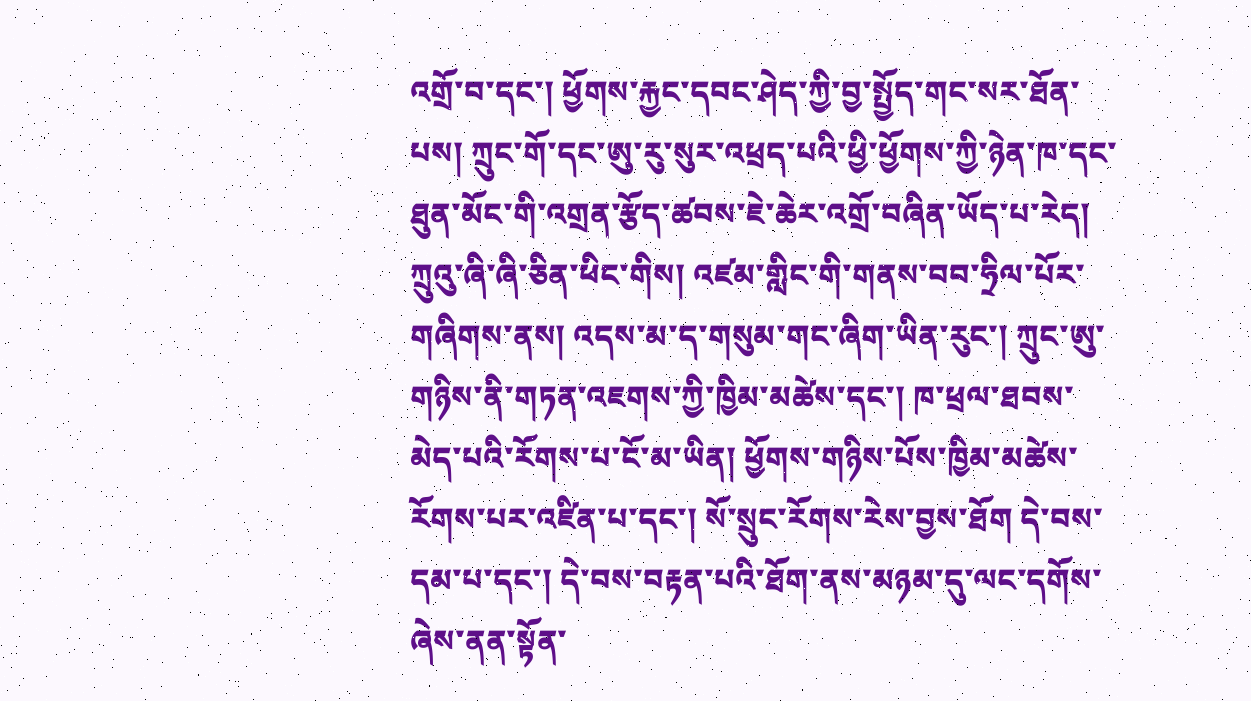འགྲོ་བ་དང་། ཕྱོགས་རྐྱང་དབང་ཤེད་ཀྱི་བྱ་སྤྱོད་གང་སར་ཐོན་པས། ཀྲུང་གོ་དང་ཨུ་རུ་སུར་འཕྲད་པའི་ཕྱི་ཕྱོགས་ཀྱི་ཉེན་ཁ་དང་ཐུན་མོང་གི་འགྲན་རྩོད་ཚབས་ཇེ་ཆེར་འགྲོ་བཞིན་ཡོད་པ་རེད། ཀྲུའུ་ཞི་ཞི་ཅིན་ཕིང་གིས། འཛམ་གླིང་གི་གནས་བབ་ཧྲིལ་པོར་གཞིགས་ནས། འདས་མ་ད་གསུམ་གང་ཞིག་ཡིན་རུང་། ཀྲུང་ཨུ་གཉིས་ནི་གཏན་འཇགས་ཀྱི་ཁྱིམ་མཚེས་དང་། ཁ་ཕྲལ་ཐབས་མེད་པའི་རོགས་པ་ངོ་མ་ཡིན། ཕྱོགས་གཉིས་པོས་ཁྱིམ་མཚེས་རོགས་པར་འཛིན་པ་དང་། སོ་སྲུང་རོགས་རེས་བྱས་ཐོག དེ་བས་དམ་པ་དང་། དེ་བས་བརྟན་པའི་ཐོག་ནས་མཉམ་དུ་ལང་དགོས་ཞེས་ནན་སྟོན་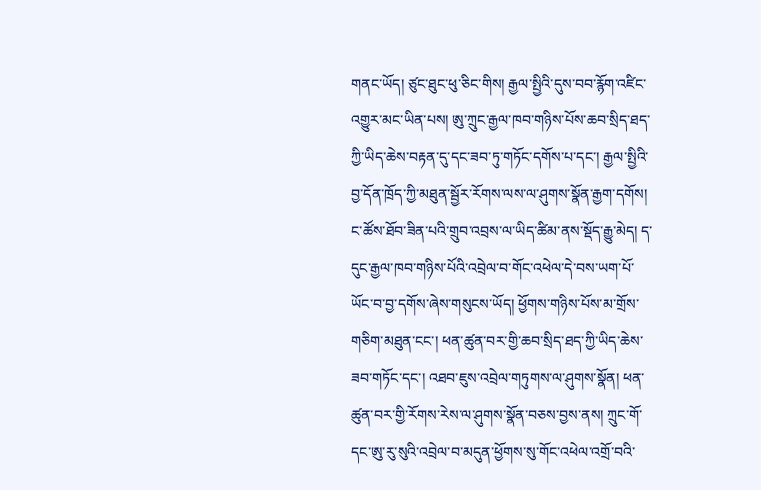གནང་ཡོད། ཙུང་ཐུང་ཕུ་ཅིང་གིས། རྒྱལ་སྤྱིའི་དུས་བབ་རྙོག་འཛིང་འགྱུར་མང་ཡིན་པས། ཨུ་ཀྲུང་རྒྱལ་ཁབ་གཉིས་པོས་ཆབ་སྲིད་ཐད་ཀྱི་ཡིད་ཆེས་བརྟན་དུ་དང་ཟབ་ཏུ་གཏོང་དགོས་པ་དང་། རྒྱལ་སྤྱིའི་བྱ་དོན་ཁྲོད་ཀྱི་མཐུན་སྦྱོར་རོགས་ལས་ལ་ཤུགས་སྣོན་རྒྱག་དགོས། ང་ཚོས་ཐོབ་ཟིན་པའི་གྲུབ་འབྲས་ལ་ཡིད་ཚིམ་ནས་སྡོད་རྒྱུ་མེད། ད་དུང་རྒྱལ་ཁབ་གཉིས་པོའི་འབྲེལ་བ་གོང་འཕེལ་དེ་བས་ཡག་པོ་ཡོང་བ་བྱ་དགོས་ཞེས་གསུངས་ཡོད། ཕྱོགས་གཉིས་པོས་མ་གྲོས་གཅིག་མཐུན་ངང་། ཕན་ཚུན་བར་གྱི་ཆབ་སྲིད་ཐད་ཀྱི་ཡིད་ཆེས་ཟབ་གཏོང་དང་། འཐབ་ཇུས་འབྲེལ་གཏུགས་ལ་ཤུགས་སྣོན། ཕན་ཚུན་བར་གྱི་རོགས་རེས་ལ་ཤུགས་སྣོན་བཅས་བྱས་ནས། ཀྲུང་གོ་དང་ཨུ་རུ་སུའི་འབྲེལ་བ་མདུན་ཕྱོགས་སུ་གོང་འཕེལ་འགྲོ་བའི་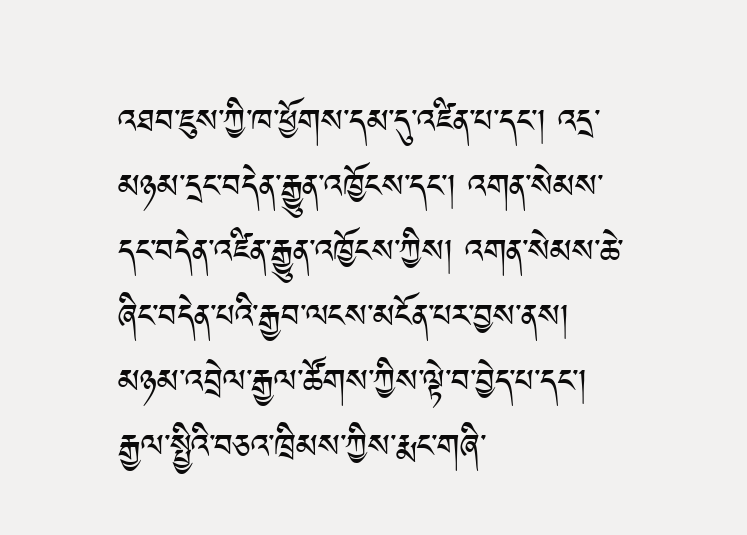འཐབ་ཇུས་ཀྱི་ཁ་ཕྱོགས་དམ་དུ་འཛིན་པ་དང་། འདྲ་མཉམ་དྲང་བདེན་རྒྱུན་འཁྱོངས་དང་། འགན་སེམས་དང་བདེན་འཛིན་རྒྱུན་འཁྱོངས་ཀྱིས། འགན་སེམས་ཆེ་ཞིང་བདེན་པའི་རྒྱབ་ལངས་མངོན་པར་བྱས་ནས། མཉམ་འབྲེལ་རྒྱལ་ཚོགས་ཀྱིས་ལྟེ་བ་བྱེད་པ་དང་། རྒྱལ་སྤྱིའི་བཅའ་ཁྲིམས་ཀྱིས་རྨང་གཞི་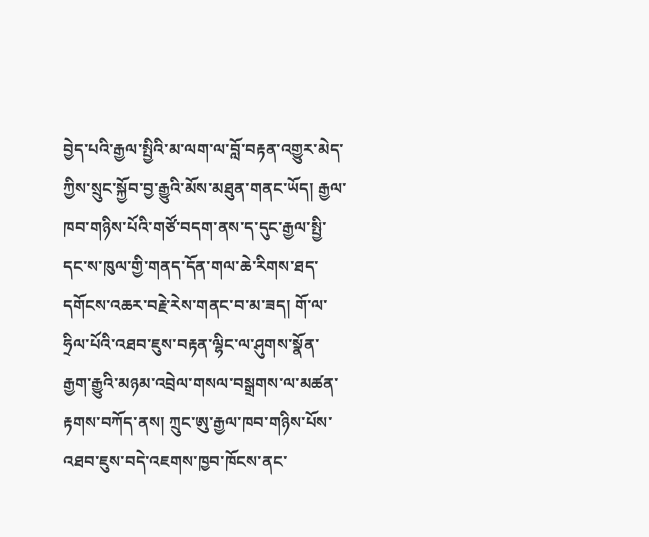བྱེད་པའི་རྒྱལ་སྤྱིའི་མ་ལག་ལ་བློ་བརྟན་འགྱུར་མེད་ཀྱིས་སྲུང་སྐྱོབ་བྱ་རྒྱུའི་མོས་མཐུན་གནང་ཡོད། རྒྱལ་ཁབ་གཉིས་པོའི་གཙོ་བདག་ནས་ད་དུང་རྒྱལ་སྤྱི་དང་ས་ཁུལ་གྱི་གནད་དོན་གལ་ཆེ་རིགས་ཐད་དགོངས་འཆར་བརྗེ་རེས་གནང་བ་མ་ཟད། གོ་ལ་ཧྲིལ་པོའི་འཐབ་ཇུས་བརྟན་ལྷིང་ལ་ཤུགས་སྣོན་རྒྱག་རྒྱུའི་མཉམ་འབྲེལ་གསལ་བསྒྲགས་ལ་མཚན་རྟགས་བཀོད་ནས། ཀྲུང་ཨུ་རྒྱལ་ཁབ་གཉིས་པོས་འཐབ་ཇུས་བདེ་འཇགས་ཁྱབ་ཁོངས་ནང་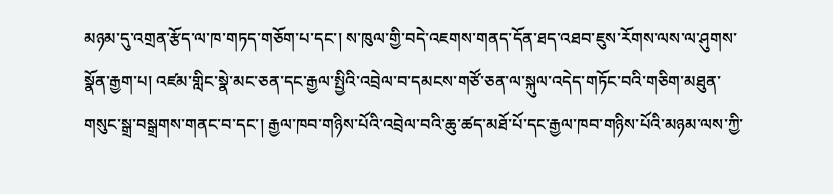མཉམ་དུ་འགྲན་རྩོད་ལ་ཁ་གཏད་གཅོག་པ་དང་། ས་ཁུལ་གྱི་བདེ་འཇགས་གནད་དོན་ཐད་འཐབ་ཇུས་རོགས་ལས་ལ་ཤུགས་སྣོན་རྒྱག་པ། འཛམ་གླིང་སྣེ་མང་ཅན་དང་རྒྱལ་སྤྱིའི་འབྲེལ་བ་དམངས་གཙོ་ཅན་ལ་སྐུལ་འདེད་གཏོང་བའི་གཅིག་མཐུན་གསུང་སྒྲ་བསྒྲགས་གནང་བ་དང་། རྒྱལ་ཁབ་གཉིས་པོའི་འབྲེལ་བའི་ཆུ་ཚད་མཐོ་པོ་དང་རྒྱལ་ཁབ་གཉིས་པོའི་མཉམ་ལས་ཀྱི་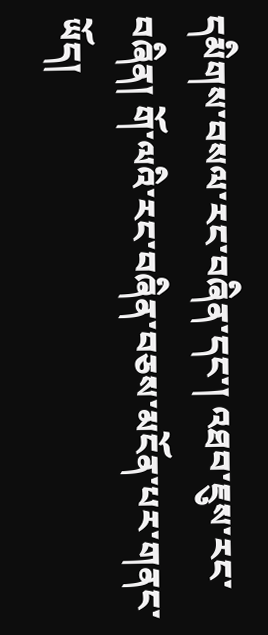དམིགས་བསལ་རང་བཞིན་དང་། འཐབ་ཇུས་རང་བཞིན། གོ་ལའི་རང་བཞིན་བཅས་མངོན་པར་གནང་ཡོད།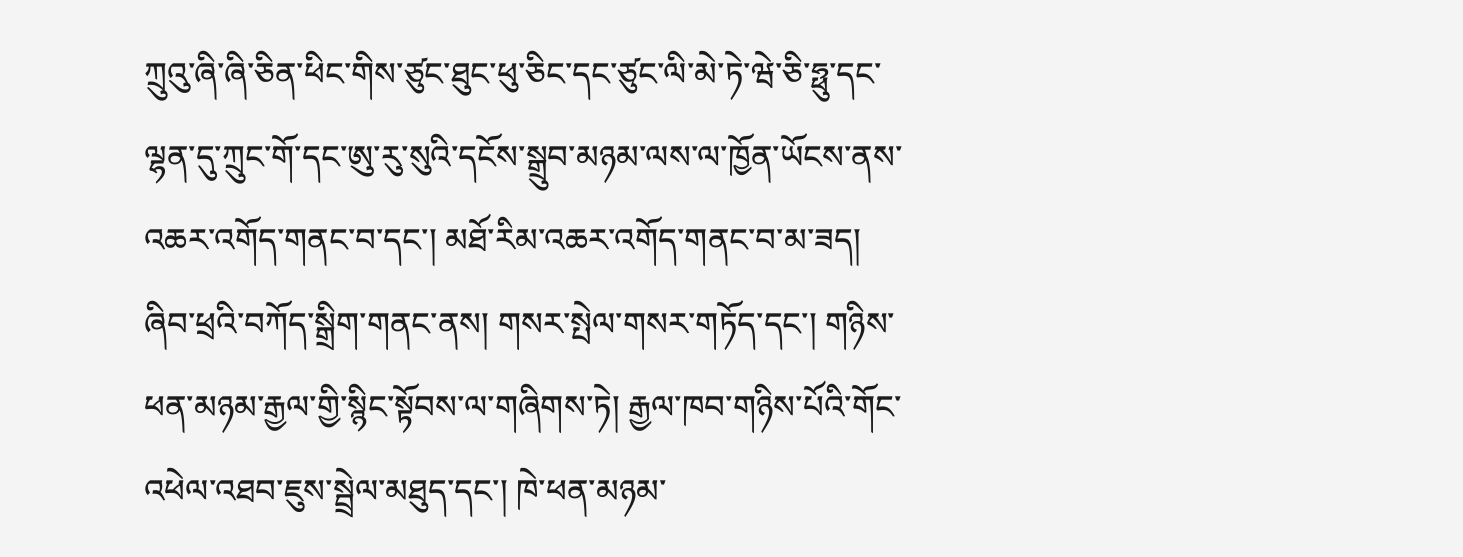ཀྲུའུ་ཞི་ཞི་ཅིན་ཕིང་གིས་ཙུང་ཐུང་ཕུ་ཅིང་དང་ཙུང་ལི་མེ་ཏེ་ཝེ་ཅི་ཧྥུ་དང་ལྷན་དུ་ཀྲུང་གོ་དང་ཨུ་རུ་སུའི་དངོས་སྒྲུབ་མཉམ་ལས་ལ་ཁྱོན་ཡོངས་ནས་འཆར་འགོད་གནང་བ་དང་། མཐོ་རིམ་འཆར་འགོད་གནང་བ་མ་ཟད། ཞིབ་ཕྲའི་བཀོད་སྒྲིག་གནང་ནས། གསར་སྤེལ་གསར་གཏོད་དང་། གཉིས་ཕན་མཉམ་རྒྱལ་གྱི་སྙིང་སྟོབས་ལ་གཞིགས་ཏེ། རྒྱལ་ཁབ་གཉིས་པོའི་གོང་འཕེལ་འཐབ་ཇུས་སྦྲེལ་མཐུད་དང་། ཁེ་ཕན་མཉམ་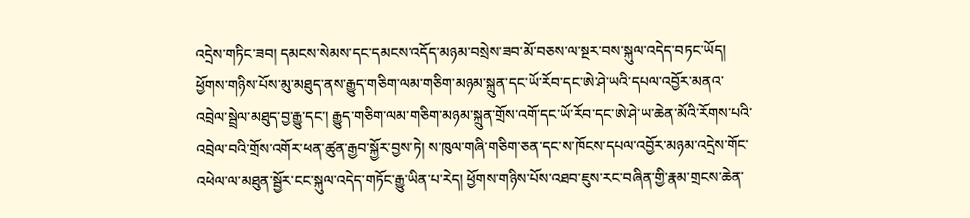འདྲེས་གཏིང་ཟབ། དམངས་སེམས་དང་དམངས་འདོད་མཉམ་བསྲེས་ཟབ་མོ་བཅས་ལ་སྔར་བས་སྐུལ་འདེད་བཏང་ཡོད། ཕྱོགས་གཉིས་པོས་མུ་མཐུད་ནས་རྒྱུད་གཅིག་ལམ་གཅིག་མཉམ་སྐྲུན་དང་ཡོ་རོབ་དང་ཨེ་ཤེ་ཡའི་དཔལ་འབྱོར་མནའ་འབྲེལ་སྦྲེལ་མཐུད་བྱ་རྒྱུ་དང་། རྒྱུད་གཅིག་ལམ་གཅིག་མཉམ་སྐྲུན་གྲོས་འགོ་དང་ཡོ་རོབ་དང་ཨེ་ཤེ་ཡ་ཆེན་མོའི་རོགས་པའི་འབྲེལ་བའི་གྲོས་འགོར་ཕན་ཚུན་རྒྱབ་སྐྱོར་བྱས་ཏེ། ས་ཁུལ་གཞི་གཅིག་ཅན་དང་ས་ཁོངས་དཔལ་འབྱོར་མཉམ་འདྲེས་གོང་འཕེལ་ལ་མཐུན་སྦྱོར་ངང་སྐུལ་འདེད་གཏོང་རྒྱུ་ཡིན་པ་རེད། ཕྱོགས་གཉིས་པོས་འཐབ་ཇུས་རང་བཞིན་གྱི་རྣམ་གྲངས་ཆེན་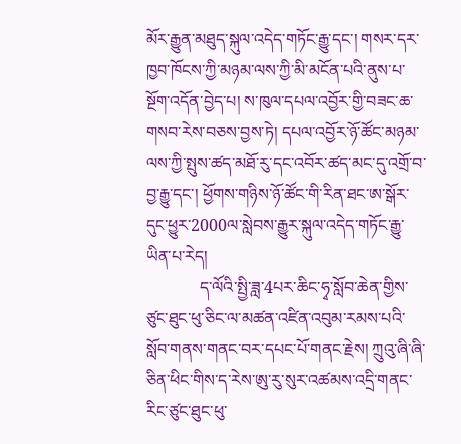མོར་རྒྱུན་མཐུད་སྐུལ་འདེད་གཏོང་རྒྱུ་དང་། གསར་དར་ཁྱབ་ཁོངས་ཀྱི་མཉམ་ལས་ཀྱི་མི་མངོན་པའི་ནུས་པ་སྔོག་འདོན་བྱེད་པ། ས་ཁུལ་དཔལ་འབྱོར་གྱི་བཟང་ཆ་གསབ་རེས་བཅས་བྱས་ཏེ། དཔལ་འབྱོར་ཉོ་ཚོང་མཉམ་ལས་ཀྱི་སྤུས་ཚད་མཐོ་རུ་དང་འབོར་ཚད་མང་དུ་འགྲོ་བ་བྱ་རྒྱུ་དང་། ཕྱོགས་གཉིས་ཉོ་ཚོང་གི་རིན་ཐང་ཨ་སྒོར་དུང་ཕྱུར་2000ལ་སླེབས་རྒྱུར་སྐུལ་འདེད་གཏོང་རྒྱུ་ཡིན་པ་རེད།
             ད་ལོའི་སྤྱི་ཟླ་4པར་ཆིང་ཧྭ་སློབ་ཆེན་གྱིས་ཙུང་ཐུང་ཕུ་ཅིང་ལ་མཚན་འཛིན་འབུམ་རམས་པའི་སློབ་གནས་གནང་བར་དཔང་པོ་གནང་རྗེས། ཀྲུའུ་ཞི་ཞི་ཅིན་ཕིང་གིས་ད་རེས་ཨུ་རུ་སུར་འཚམས་འདྲི་གནང་རིང་ཙུང་ཐུང་ཕུ་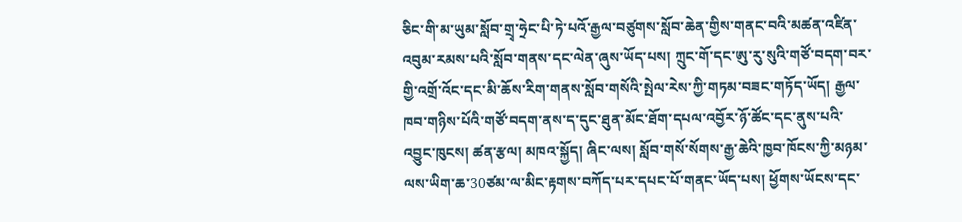ཅིང་གི་མ་ཡུམ་སློབ་གྲྭ་ཧྲེང་པི་ཏེ་པའོ་རྒྱལ་བཙུགས་སློབ་ཆེན་གྱིས་གནང་བའི་མཚན་འཛིན་འབུམ་རམས་པའི་སློབ་གནས་དང་ལེན་ཞུས་ཡོད་པས། ཀྲུང་གོ་དང་ཨུ་རུ་སུའི་གཙོ་བདག་བར་གྱི་འགྲོ་འོང་དང་མི་ཆོས་རིག་གནས་སློབ་གསོའི་སྤེལ་རེས་ཀྱི་གཏམ་བཟང་གཏོད་ཡོད། རྒྱལ་ཁབ་གཉིས་པོའི་གཙོ་བདག་ནས་ད་དུང་ཐུན་མོང་ཐོག་དཔལ་འབྱོར་ཉོ་ཚོང་དང་ནུས་པའི་འབྱུང་ཁུངས། ཚན་རྩལ། མཁའ་སྐྱོད། ཞིང་ལས། སློབ་གསོ་སོགས་རྒྱ་ཆེའི་ཁྱབ་ཁོངས་ཀྱི་མཉམ་ལས་ཡིག་ཆ་30ཙམ་ལ་མིང་རྟགས་བཀོད་པར་དཔང་པོ་གནང་ཡོད་པས། ཕྱོགས་ཡོངས་དང་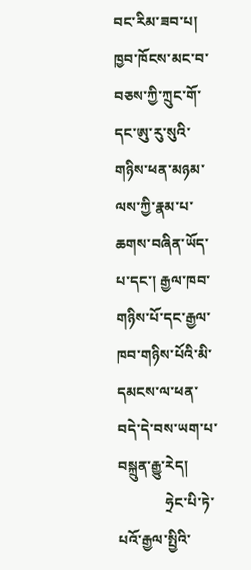བང་རིམ་ཟབ་པ། ཁྱབ་ཁོངས་མང་བ་བཅས་ཀྱི་ཀྲུང་གོ་དང་ཨུ་རུ་སུའི་གཉིས་ཕན་མཉམ་ལས་ཀྱི་རྣམ་པ་ཆགས་བཞིན་ཡོད་པ་དང་། རྒྱལ་ཁབ་གཉིས་པོ་དང་རྒྱལ་ཁབ་གཉིས་པོའི་མི་དམངས་ལ་ཕན་བདེ་དེ་བས་ཡག་པ་བསྐྲུན་རྒྱུ་རེད།
             ཧྲེང་པི་ཏེ་པའོ་རྒྱལ་སྤྱིའི་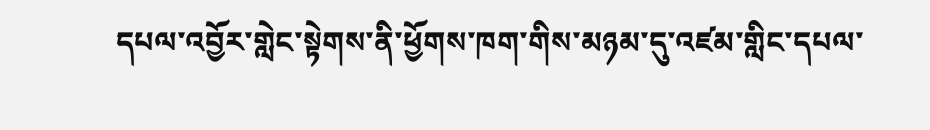དཔལ་འབྱོར་གླེང་སྟེགས་ནི་ཕྱོགས་ཁག་གིས་མཉམ་དུ་འཛམ་གླིང་དཔལ་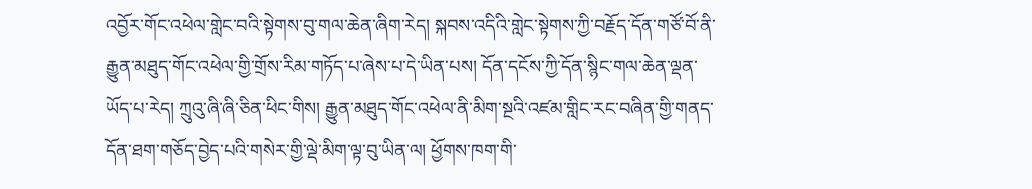འབྱོར་གོང་འཕེལ་གླེང་བའི་སྟེགས་བུ་གལ་ཆེན་ཞིག་རེད། སྐབས་འདིའི་གླེང་སྟེགས་ཀྱི་བརྗོད་དོན་གཙོ་བོ་ནི་རྒྱུན་མཐུད་གོང་འཕེལ་གྱི་གྲོས་རིམ་གཏོད་པ་ཞེས་པ་དེ་ཡིན་པས། དོན་དངོས་ཀྱི་དོན་སྙིང་གལ་ཆེན་ལྡན་ཡོད་པ་རེད། ཀྲུའུ་ཞི་ཞི་ཅིན་ཕིང་གིས། རྒྱུན་མཐུད་གོང་འཕེལ་ནི་མིག་སྔའི་འཛམ་གླིང་རང་བཞིན་གྱི་གནད་དོན་ཐག་གཅོད་བྱེད་པའི་གསེར་གྱི་ལྡེ་མིག་ལྟ་བུ་ཡིན་ལ། ཕྱོགས་ཁག་གི་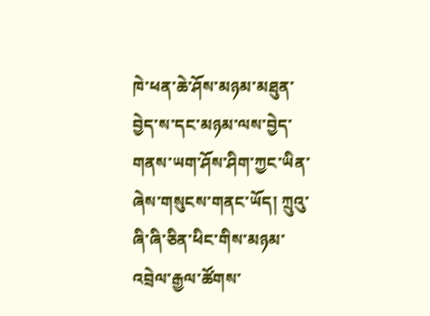ཁེ་ཕན་ཆེ་ཤོས་མཉམ་མཐུན་བྱེད་ས་དང་མཉམ་ལས་བྱེད་གནས་ཡག་ཤོས་ཤིག་ཀྱང་ཡིན་ཞེས་གསུངས་གནང་ཡོད། ཀྲུའུ་ཞི་ཞི་ཅིན་ཕིང་གིས་མཉམ་འབྲེལ་རྒྱལ་ཚོགས་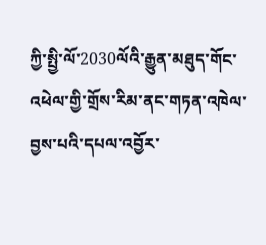ཀྱི་སྤྱི་ལོ་2030ལོའི་རྒྱུན་མཐུད་གོང་འཕེལ་གྱི་གྲོས་རིམ་ནང་གཏན་འཁེལ་བྱས་པའི་དཔལ་འབྱོར་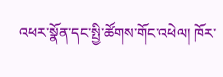འཕར་སྣོན་དང་སྤྱི་ཚོགས་གོང་འཕེལ། ཁོར་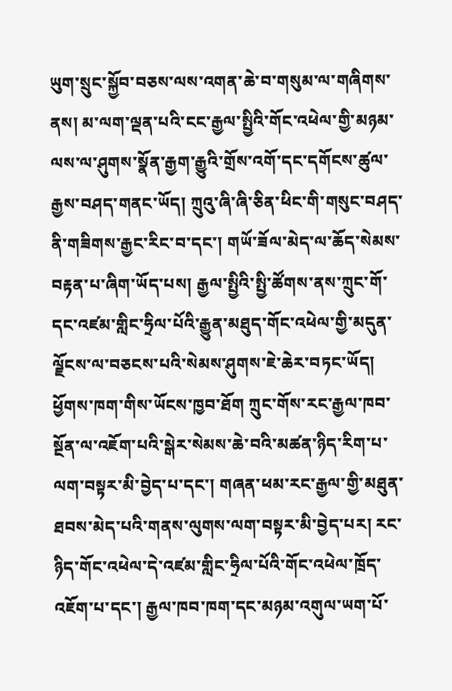ཡུག་སྲུང་སྐྱོབ་བཅས་ལས་འགན་ཆེ་བ་གསུམ་ལ་གཞིགས་ནས། མ་ལག་ལྡན་པའི་ངང་རྒྱལ་སྤྱིའི་གོང་འཕེལ་གྱི་མཉམ་ལས་ལ་ཤུགས་སྣོན་རྒྱག་རྒྱུའི་གྲོས་འགོ་དང་དགོངས་ཚུལ་རྒྱས་བཤད་གནང་ཡོད། ཀྲུའུ་ཞི་ཞི་ཅིན་ཕིང་གི་གསུང་བཤད་ནི་གཟིགས་རྒྱང་རིང་བ་དང་། གཡོ་ཟོལ་མེད་ལ་ཆོད་སེམས་བརྟན་པ་ཞིག་ཡོད་པས། རྒྱལ་སྤྱིའི་སྤྱི་ཚོགས་ནས་ཀྲུང་གོ་དང་འཛམ་གླིང་ཧྲིལ་པོའི་རྒྱུན་མཐུད་གོང་འཕེལ་གྱི་མདུན་ལྗོངས་ལ་བཅངས་པའི་སེམས་ཤུགས་ཇེ་ཆེར་བཏང་ཡོད། ཕྱོགས་ཁག་གིས་ཡོངས་ཁྱབ་ཐོག ཀྲུང་གོས་རང་རྒྱལ་ཁབ་སྔོན་ལ་འཇོག་པའི་སྒེར་སེམས་ཆེ་བའི་མཚན་ཉིད་རིག་པ་ལག་བསྟར་མི་བྱེད་པ་དང་། གཞན་ཕམ་རང་རྒྱལ་གྱི་མཐུན་ཐབས་མེད་པའི་གནས་ལུགས་ལག་བསྟར་མི་བྱེད་པར། རང་ཉིད་གོང་འཕེལ་དེ་འཛམ་གླིང་ཧྲིལ་པོའི་གོང་འཕེལ་ཁྲོད་འཇོག་པ་དང་། རྒྱལ་ཁབ་ཁག་དང་མཉམ་འགུལ་ཡག་པོ་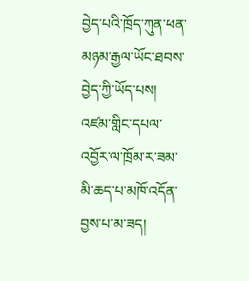བྱེད་པའི་ཁྲོད་ཀུན་ཕན་མཉམ་རྒྱལ་ཡོང་ཐབས་བྱེད་ཀྱི་ཡོད་པས། འཛམ་གླིང་དཔལ་འབྱོར་ལ་ཁྲོམ་ར་ཟམ་མི་ཆད་པ་མཁོ་འདོན་བྱས་པ་མ་ཟད།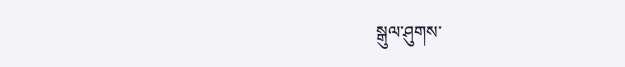སྒུལ་ཤུགས་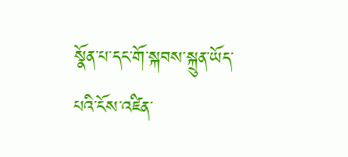སྣོན་པ་དང་གོ་སྐབས་སྐྲུན་ཡོད་པའི་ངོས་འཛིན་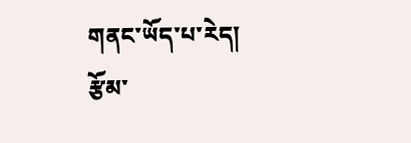གནང་ཡོད་པ་རེད།
རྩོམ་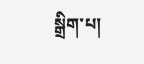སྒྲིག་པ།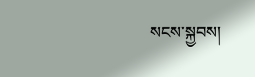སངས་སྐྱབས།